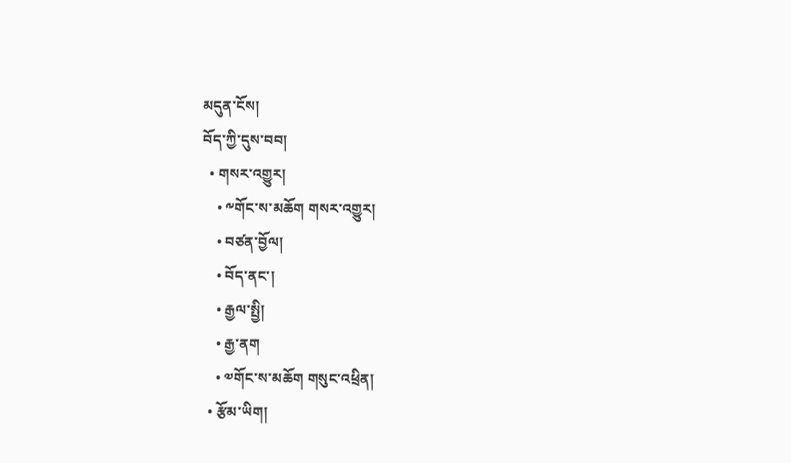མདུན་ངོས།
བོད་ཀྱི་དུས་བབ།
  • གསར་འགྱུར།
    • ༸གོང་ས་མཆོག གསར་འགྱུར།
    • བཙན་བྱོལ།
    • བོད་ནང་།
    • རྒྱལ་སྤྱི།
    • རྒྱ་ནག
    • ༧གོང་ས་མཆོག གསུང་འཕྲིན།
  • རྩོམ་ཡིག།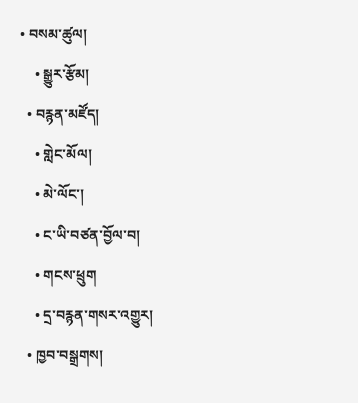• བསམ་ཚུལ།
    • སྒྱུར་རྩོམ།
  • བརྙན་མཛོད།
    • གླེང་མོལ།
    • མེ་ལོང་།
    • ང་ཡི་བཙན་བྱོལ་བ།
    • གངས་ཕྲུག
    • དྲ་བརྙན་གསར་འགྱུར།
  • ཁྱབ་བསྒྲགས།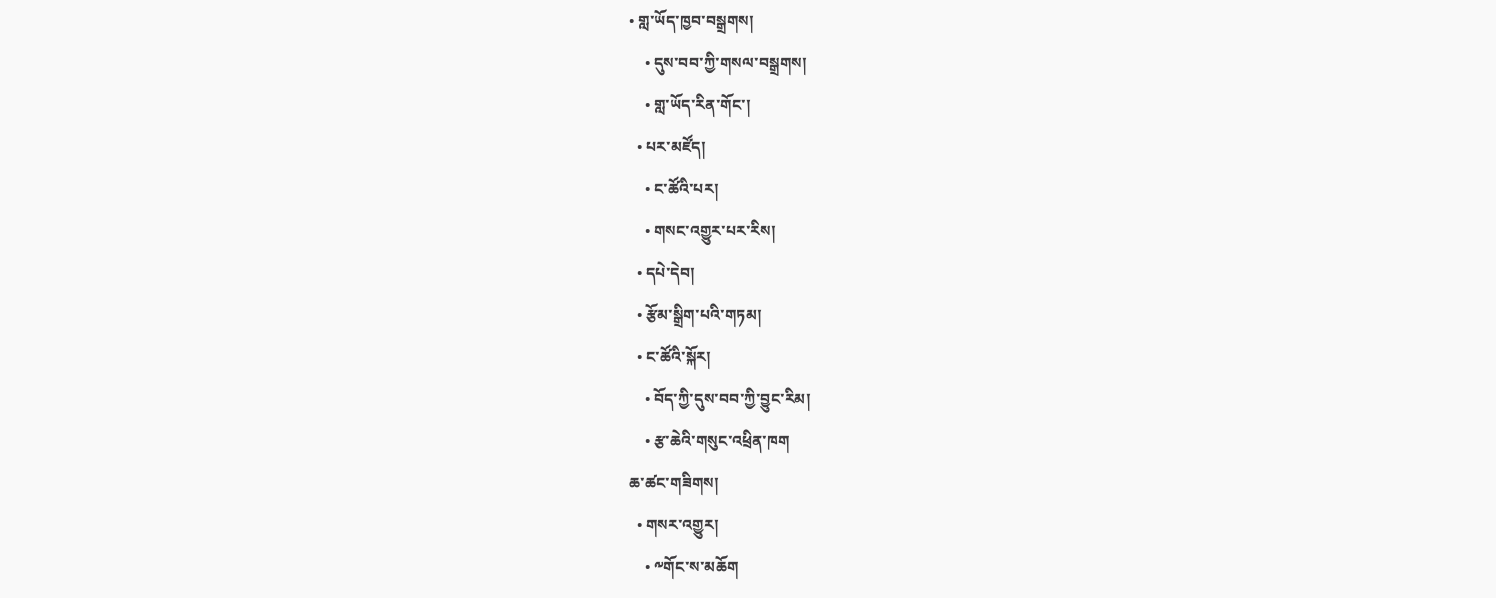• གླ་ཡོད་ཁྱབ་བསྒྲགས།
    • དུས་བབ་ཀྱི་གསལ་བསྒྲགས།
    • གླ་ཡོད་རིན་གོང་།
  • པར་མཛོད།
    • ང་ཚོའི་པར།
    • གསང་འགྱུར་པར་རིས།
  • དཔེ་དེབ།
  • རྩོམ་སྒྲིག་པའི་གཏམ།
  • ང་ཚོའི་སྐོར།
    • བོད་ཀྱི་དུས་བབ་ཀྱི་བྱུང་རིམ།
    • རྩ་ཆེའི་གསུང་འཕྲིན་ཁག
ཆ་ཚང་གཟིགས།
  • གསར་འགྱུར།
    • ༸གོང་ས་མཆོག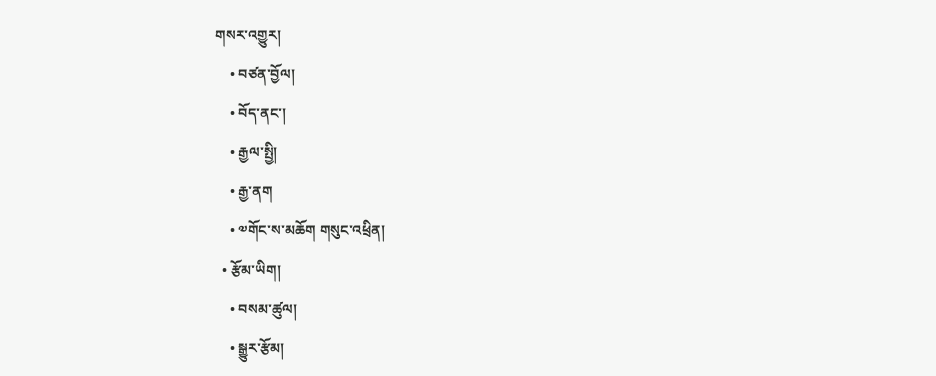གསར་འགྱུར།
    • བཙན་བྱོལ།
    • བོད་ནང་།
    • རྒྱལ་སྤྱི།
    • རྒྱ་ནག
    • ༧གོང་ས་མཆོག གསུང་འཕྲིན།
  • རྩོམ་ཡིག།
    • བསམ་ཚུལ།
    • སྒྱུར་རྩོམ།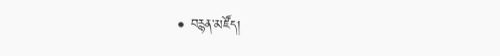• བརྙན་མཛོད།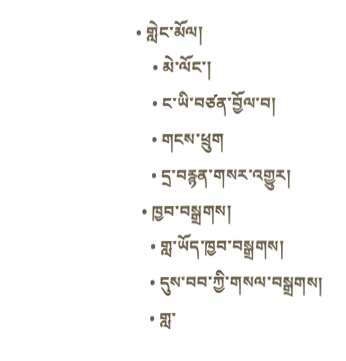• གླེང་མོལ།
    • མེ་ལོང་།
    • ང་ཡི་བཙན་བྱོལ་བ།
    • གངས་ཕྲུག
    • དྲ་བརྙན་གསར་འགྱུར།
  • ཁྱབ་བསྒྲགས།
    • གླ་ཡོད་ཁྱབ་བསྒྲགས།
    • དུས་བབ་ཀྱི་གསལ་བསྒྲགས།
    • གླ་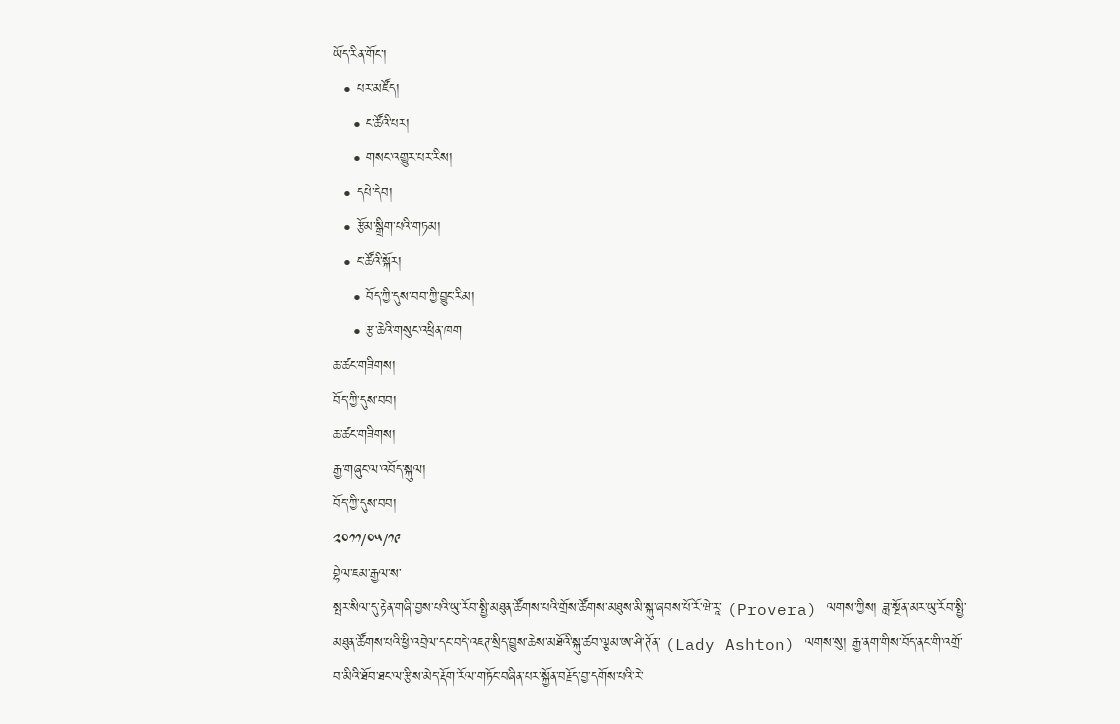ཡོད་རིན་གོང་།
  • པར་མཛོད།
    • ང་ཚོའི་པར།
    • གསང་འགྱུར་པར་རིས།
  • དཔེ་དེབ།
  • རྩོམ་སྒྲིག་པའི་གཏམ།
  • ང་ཚོའི་སྐོར།
    • བོད་ཀྱི་དུས་བབ་ཀྱི་བྱུང་རིམ།
    • རྩ་ཆེའི་གསུང་འཕྲིན་ཁག
ཆ་ཚང་གཟིགས།
བོད་ཀྱི་དུས་བབ།
ཆ་ཚང་གཟིགས།
རྒྱ་གཞུང་ལ་འབོད་སྐུལ།
བོད་ཀྱི་དུས་བབ།
༢༠༡༡/༠༥/༡༩
བྷེལ་ཇམ་རྒྱལ་ས་
སྤར་སིལ་དུ་རྟེན་གཞི་བྱས་པའི་ཡུ་རོབ་སྤྱི་མཐུན་ཚོགས་པའི་གྲོས་ཚོགས་མཐུས་མི་སྐུ་ཞབས་པོ་རོ་ཝེ་རཱ་ (Provera) ལགས་ཀྱིས། ཟླ་སྔོན་མར་ཡུ་རོབ་སྤྱི་མཐུན་ཚོགས་པའི་ཕྱི་འབྲེལ་དང་བདེ་འཇཊ་སྲིད་བྱུས་ཆེས་མཐོའི་སྐུ་ཚབ་ལྕམ་ཨ་ཤི་ཊོན་ (Lady Ashton) ལགས་སུ། རྒྱ་ནག་གིས་བོད་ནང་གི་འགྲོ་བ་མིའི་ཐོབ་ཐང་ལ་རྩིས་མེད་རྡོག་རོལ་གཏོང་བཞིན་པར་སྐྱོན་བརྗོད་བྱ་དགོས་པའི་རེ་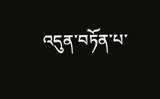འདུན་བཏོན་པ་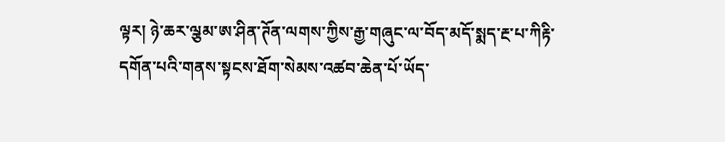ལྟར། ཉེ་ཆར་ལྕམ་ཨ་ཤིན་ཊོན་ལགས་ཀྱིས་རྒྱ་གཞུང་ལ་བོད་མདོ་སྨད་རྔ་པ་ཀིརྟི་དགོན་པའི་གནས་སྟངས་ཐོག་སེམས་འཚབ་ཆེན་པོ་ཡོད་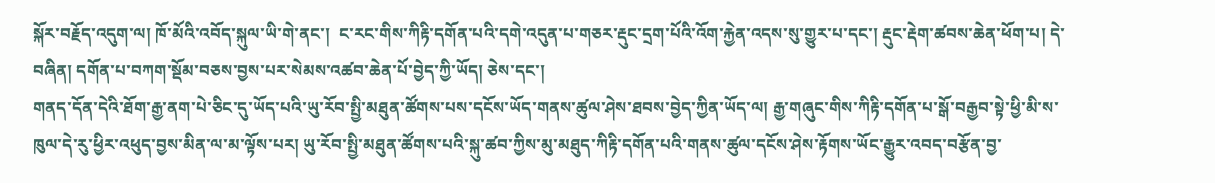སྐོར་བརྗོད་འདུག་ལ། ཁོ་མོའི་འབོད་སྐུལ་ཡི་གེ་ནང་།  ང་རང་གིས་ཀིརྟི་དགོན་པའི་དགེ་འདུན་པ་གཅར་རྡུང་དྲག་པོའི་འོག་རྐྱེན་འདས་སུ་གྱུར་པ་དང་། རྡུང་རྡེག་ཚབས་ཆེན་ཕོག་པ། དེ་བཞིན། དགོན་པ་བཀག་སྡོམ་བཅས་བྱས་པར་སེམས་འཚབ་ཆེན་པོ་བྱེད་ཀྱི་ཡོད། ཅེས་དང་།
གནད་དོན་དེའི་ཐོག་རྒྱ་ནག་པེ་ཅིང་དུ་ཡོད་པའི་ཡུ་རོབ་སྤྱི་མཐུན་ཚོགས་པས་དངོས་ཡོད་གནས་ཚུལ་ཤེས་ཐབས་བྱེད་ཀྱིན་ཡོད་ལ། རྒྱ་གཞུང་གིས་ཀིརྟི་དགོན་པ་སྒོ་བརྒྱབ་སྟེ་ཕྱི་མི་ས་ཁུལ་དེ་རུ་ཕྱིར་འཕུད་བྱས་མིན་ལ་མ་ལྟོས་པར། ཡུ་རོབ་སྤྱི་མཐུན་ཚོགས་པའི་སྐུ་ཚབ་ཀྱིས་མུ་མཐུད་ཀིརྟི་དགོན་པའི་གནས་ཚུལ་དངོས་ཤེས་རྟོགས་ཡོང་རྒྱུར་འབད་བརྩོན་བྱ་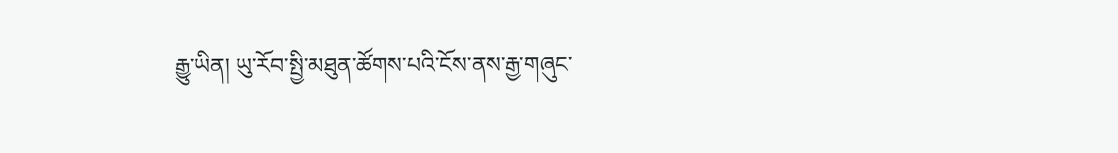རྒྱུ་ཡིན། ཡུ་རོབ་སྤྱི་མཐུན་ཚོགས་པའི་ངོས་ནས་རྒྱ་གཞུང་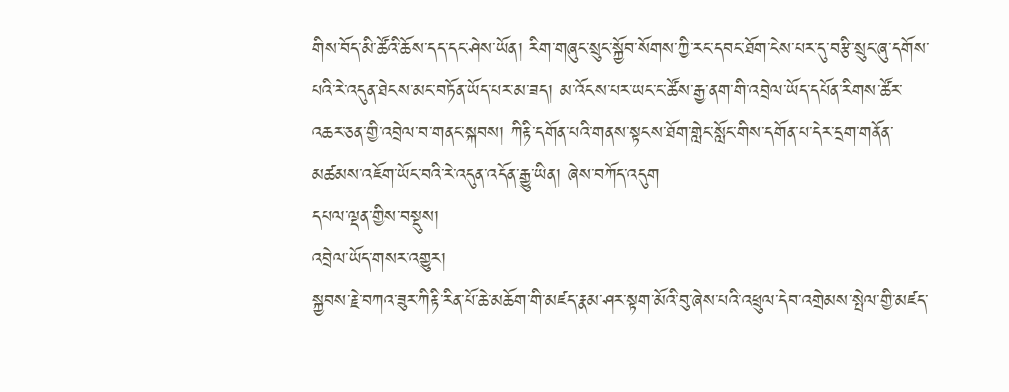གིས་བོད་མི་ཚོའི་ཆོས་དད་དང་ཤེས་ཡོན། རིག་གཞུང་སྲུང་སྐྱོབ་སོགས་ཀྱི་རང་དབང་ཐོག་ངེས་པར་དུ་བརྩི་སྲུང་ཞུ་དགོས་པའི་རེ་འདུན་ཐེངས་མང་བཏོན་ཡོད་པར་མ་ཟད། མ་འོངས་པར་ཡང་ང་ཚོས་རྒྱ་ནག་གི་འབྲེལ་ཡོད་དཔོན་རིགས་ཚོར་འཆར་ཅན་གྱི་འབྲེལ་བ་གནང་སྐབས། ཀིརྟི་དགོན་པའི་གནས་སྟངས་ཐོག་གླེང་སློང་གིས་དགོན་པ་དེར་དྲག་གནོན་མཚམས་འཇོག་ཡོང་བའི་རེ་འདུན་འདོན་རྒྱུ་ཡིན། ཞེས་བཀོད་འདུག
དཔལ་ལྡན་གྱིས་བསྡུས།
འབྲེལ་ཡོད་གསར་འགྱུར།
སྐྱབས་རྗེ་བཀའ་ཟུར་ཀིརྟི་རིན་པོ་ཆེ་མཆོག་གི་མཛད་རྣམ་ཤར་སྟག་མོའི་བུ་ཞེས་པའི་འཕྲུལ་དེབ་འགྲེམས་སྤེལ་གྱི་མཛད་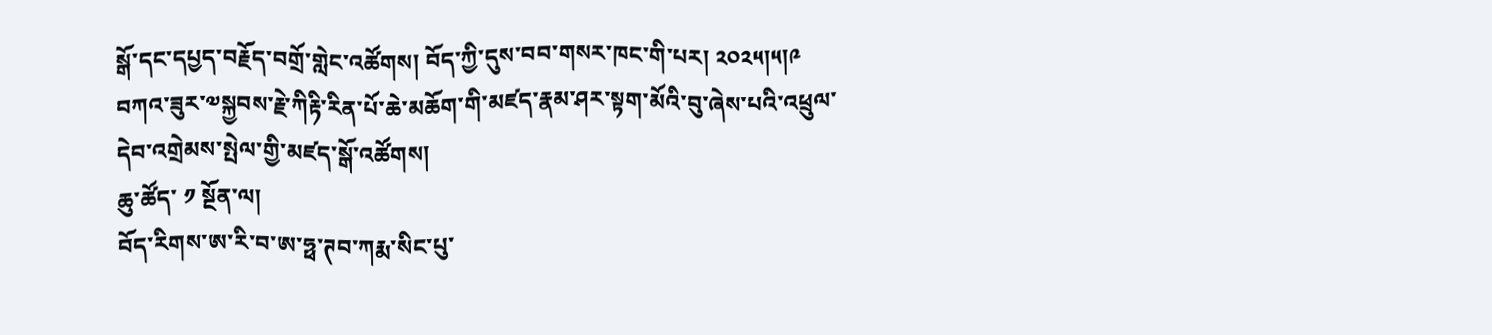སྒོ་དང་དཔྱད་བརྗོད་བགྲོ་གླེང་འཚོགས། བོད་ཀྱི་དུས་བབ་གསར་ཁང་གི་པར། ༢༠༢༥།༥།༩
བཀའ་ཟུར་༧སྐྱབས་རྗེ་ཀིརྟི་རིན་པོ་ཆེ་མཆོག་གི་མཛད་རྣམ་ཤར་སྟག་མོའི་བུ་ཞེས་པའི་འཕྲུལ་དེབ་འགྲེམས་སྤེལ་གྱི་མཛད་སྒོ་འཚོགས།
ཆུ་ཚོད་ ༡ སྔོན་ལ།
བོད་རིགས་ཨ་རི་བ་ཨ་ཧྥ་ཊབ་ཀརྨ་སིང་པུ་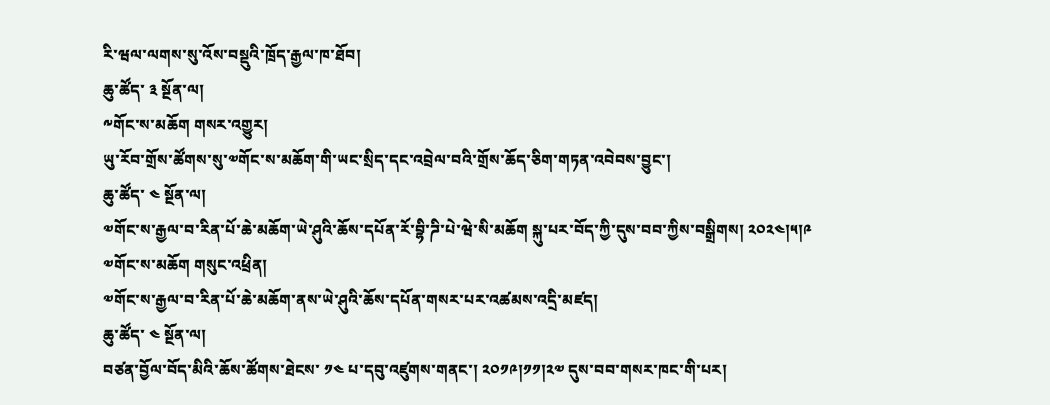རི་ཝལ་ལགས་སུ་འོས་བསྡུའི་ཁྲོད་རྒྱལ་ཁ་ཐོབ།
ཆུ་ཚོད་ ༣ སྔོན་ལ།
༸གོང་ས་མཆོག གསར་འགྱུར།
ཡུ་རོབ་གྲོས་ཚོགས་སུ་༧གོང་ས་མཆོག་གི་ཡང་སྲིད་དང་འབྲེལ་བའི་གྲོས་ཆོད་ཅིག་གཏན་འབེབས་བྱུང་།
ཆུ་ཚོད་ ༤ སྔོན་ལ།
༧གོང་ས་རྒྱལ་བ་རིན་པོ་ཆེ་མཆོག་ཡེ་ཤུའི་ཆོས་དཔོན་རོ་བྷི་ཌི་པེ་ཝེ་སི་མཆོག སྐུ་པར་བོད་ཀྱི་དུས་བབ་ཀྱིས་བསྒྲིགས། ༢༠༢༤།༥།༩
༧གོང་ས་མཆོག གསུང་འཕྲིན།
༧གོང་ས་རྒྱལ་བ་རིན་པོ་ཆེ་མཆོག་ནས་ཡེ་ཤུའི་ཆོས་དཔོན་གསར་པར་འཚམས་འདྲི་མཛད།
ཆུ་ཚོད་ ༤ སྔོན་ལ།
བཙན་བྱོལ་བོད་མིའི་ཆོས་ཚོགས་ཐེངས་ ༡༤ པ་དབུ་འཛུགས་གནང་། ༢༠༡༩།༡༡།༢༧ དུས་བབ་གསར་ཁང་གི་པར།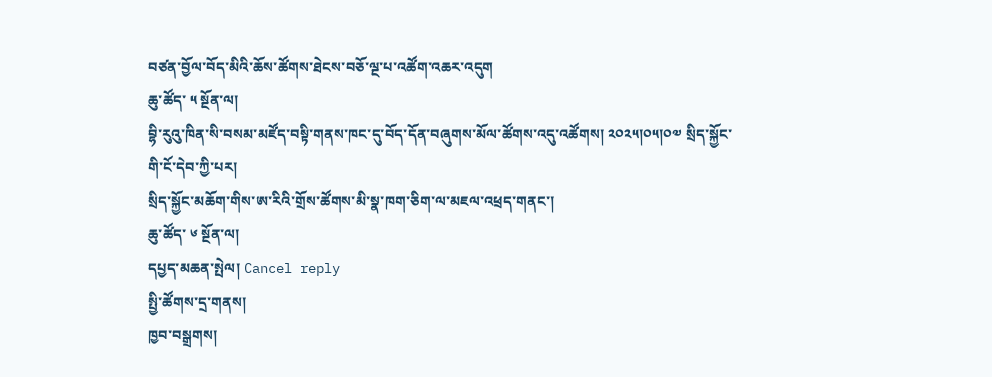བཙན་བྱོལ་བོད་མིའི་ཆོས་ཚོགས་ཐེངས་བཅོ་ལྔ་པ་འཚོག་འཆར་འདུག
ཆུ་ཚོད་ ༥ སྔོན་ལ།
བྷི་རུའུ་ཁིན་སི་བསམ་མཛོད་བསྟི་གནས་ཁང་དུ་བོད་དོན་བཞུགས་མོལ་ཚོགས་འདུ་འཚོགས། ༢༠༢༥།༠༥།༠༧ སྲིད་སྐྱོང་གི་ངོ་དེབ་ཀྱི་པར།
སྲིད་སྐྱོང་མཆོག་གིས་ཨ་རིའི་གྲོས་ཚོགས་མི་སྣ་ཁག་ཅིག་ལ་མཇལ་འཕྲད་གནང་།
ཆུ་ཚོད་ ༦ སྔོན་ལ།
དཔྱད་མཆན་སྤེལ། Cancel reply
སྤྱི་ཚོགས་དྲ་གནས།
ཁྱབ་བསྒྲགས།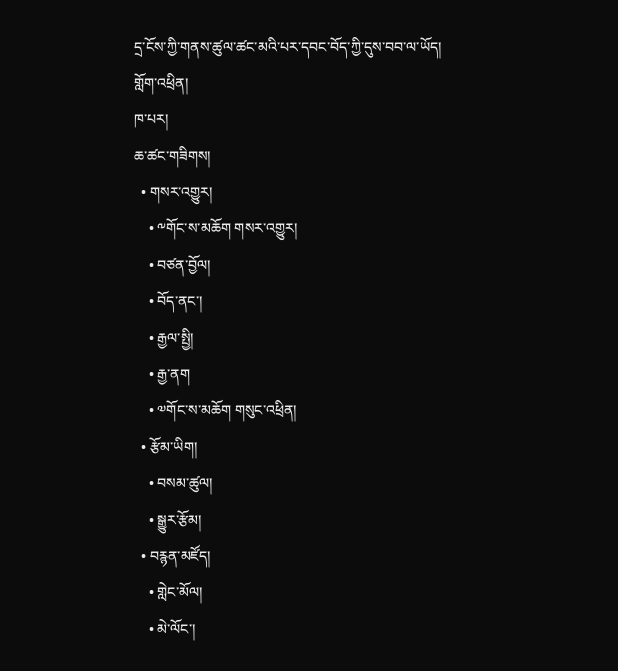དྲ་ངོས་ཀྱི་གནས་ཚུལ་ཚང་མའི་པར་དབང་བོད་ཀྱི་དུས་བབ་ལ་ཡོད།
གློག་འཕྲིན།
ཁ་པར།
ཆ་ཚང་གཟིགས།
  • གསར་འགྱུར།
    • ༸གོང་ས་མཆོག གསར་འགྱུར།
    • བཙན་བྱོལ།
    • བོད་ནང་།
    • རྒྱལ་སྤྱི།
    • རྒྱ་ནག
    • ༧གོང་ས་མཆོག གསུང་འཕྲིན།
  • རྩོམ་ཡིག།
    • བསམ་ཚུལ།
    • སྒྱུར་རྩོམ།
  • བརྙན་མཛོད།
    • གླེང་མོལ།
    • མེ་ལོང་།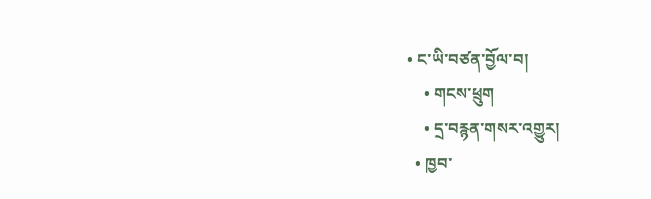• ང་ཡི་བཙན་བྱོལ་བ།
    • གངས་ཕྲུག
    • དྲ་བརྙན་གསར་འགྱུར།
  • ཁྱབ་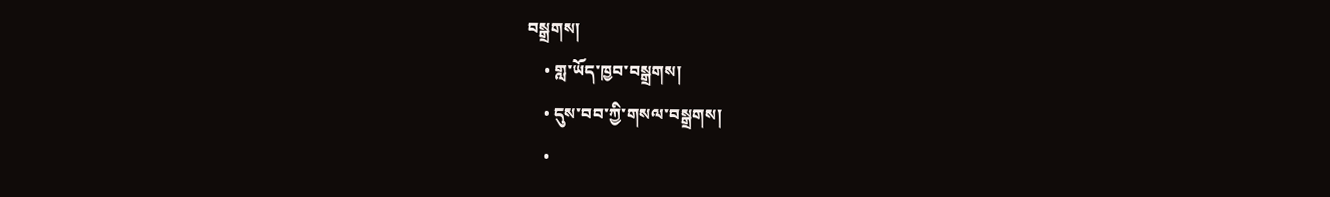བསྒྲགས།
    • གླ་ཡོད་ཁྱབ་བསྒྲགས།
    • དུས་བབ་ཀྱི་གསལ་བསྒྲགས།
    •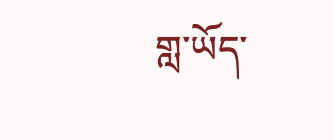གླ་ཡོད་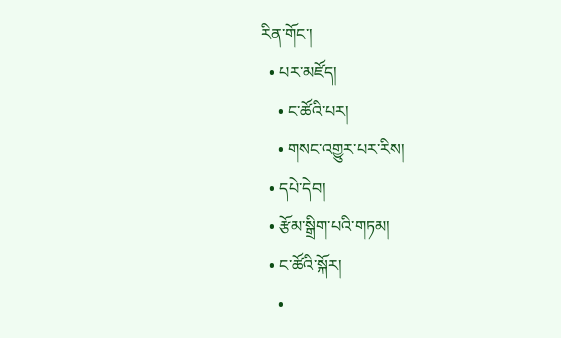རིན་གོང་།
  • པར་མཛོད།
    • ང་ཚོའི་པར།
    • གསང་འགྱུར་པར་རིས།
  • དཔེ་དེབ།
  • རྩོམ་སྒྲིག་པའི་གཏམ།
  • ང་ཚོའི་སྐོར།
    •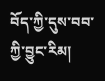བོད་ཀྱི་དུས་བབ་ཀྱི་བྱུང་རིམ།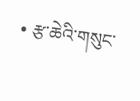• རྩ་ཆེའི་གསུང་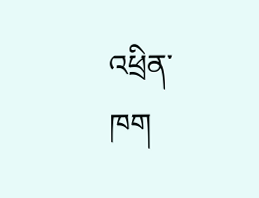འཕྲིན་ཁག